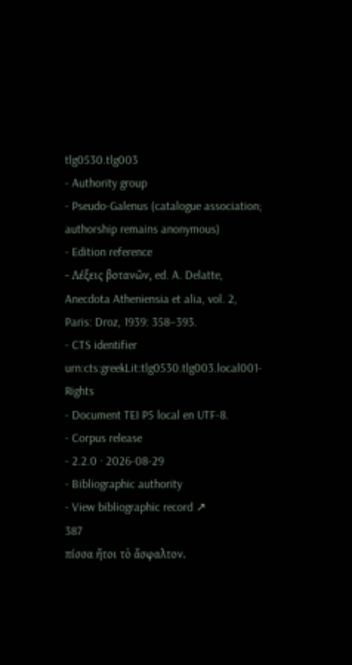tlg0530.tlg003
- Authority group
- Pseudo-Galenus (catalogue association; authorship remains anonymous)
- Edition reference
- Λέξεις βοτανῶν, ed. A. Delatte, Anecdota Atheniensia et alia, vol. 2, Paris: Droz, 1939: 358–393.
- CTS identifier
urn:cts:greekLit:tlg0530.tlg003.local001- Rights
- Document TEI P5 local en UTF-8.
- Corpus release
- 2.2.0 · 2026-08-29
- Bibliographic authority
- View bibliographic record ↗
387
πίσσα ἤτοι τὸ ἄσφαλτον.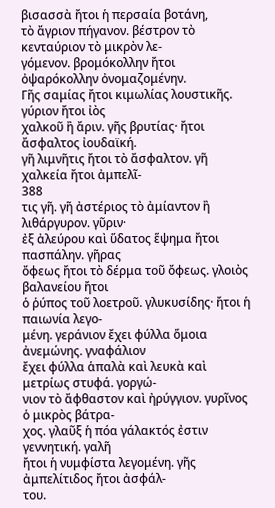βισασσὰ ἤτοι ἡ περσαία βοτάνη,
τὸ ἄγριον πήγανον. βέστρον τὸ κενταύριον τὸ μικρὸν λε-
γόμενον. βρομόκολλην ἤτοι ὀψαρόκολλην ὀνομαζομένην.
Γῆς σαμίας ἤτοι κιμωλίας λουστικῆς. γύριον ἤτοι ἰὸς
χαλκοῦ ἢ ἄριν. γῆς βρυτίας· ἤτοι ἄσφαλτος ἰουδαϊκή.
γῆ λιμνῆτις ἤτοι τὸ ἄσφαλτον. γῆ χαλκεία ἤτοι ἀμπελῖ-
388
τις γῆ. γῆ ἀστέριος τὸ ἀμίαντον ἢ λιθάργυρον. γῦριν·
ἐξ ἀλεύρου καὶ ὕδατος ἕψημα ἤτοι πασπάλην. γῆρας
ὄφεως ἤτοι τὸ δέρμα τοῦ ὄφεως. γλοιὸς βαλανείου ἤτοι
ὁ ῥύπος τοῦ λοετροῦ. γλυκυσίδης· ἤτοι ἡ παιωνία λεγο-
μένη. γεράνιον ἔχει φύλλα ὅμοια ἀνεμώνης. γναφάλιον
ἔχει φύλλα ἁπαλὰ καὶ λευκὰ καὶ μετρίως στυφά. γοργώ-
νιον τὸ ἄφθαστον καὶ ἠρύγγιον. γυρῖνος ὁ μικρὸς βάτρα-
χος. γλαῦξ ἡ πόα γάλακτός ἐστιν γεννητική. γαλῆ
ἤτοι ἡ νυμφίστα λεγομένη. γῆς ἀμπελίτιδος ἤτοι ἀσφάλ-
του.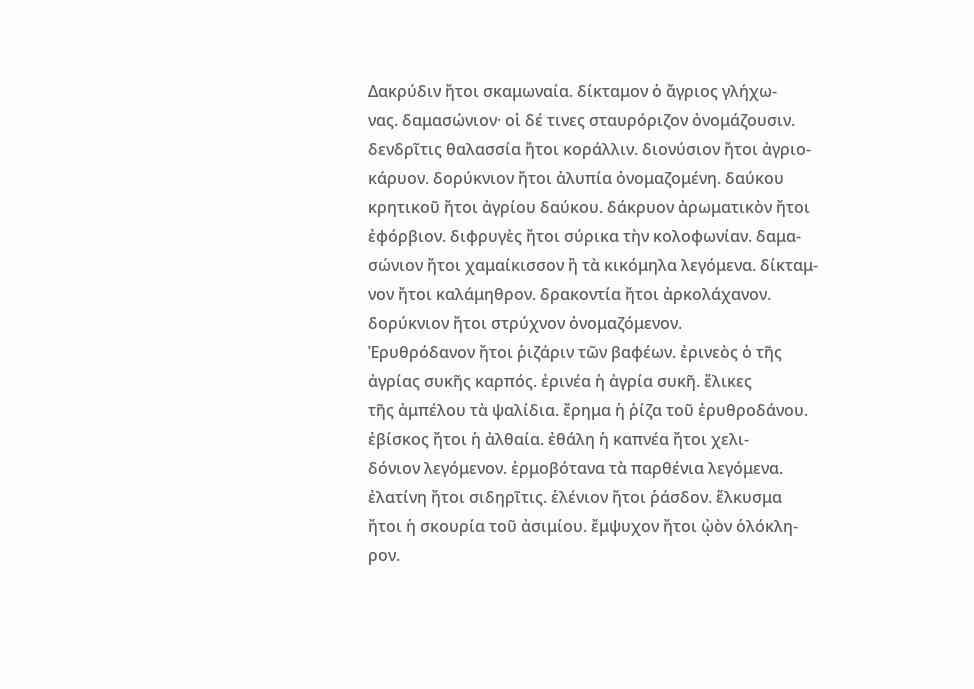Δακρύδιν ἤτοι σκαμωναία. δίκταμον ὁ ἄγριος γλήχω-
νας. δαμασώνιον· οἱ δέ τινες σταυρόριζον ὀνομάζουσιν.
δενδρῖτις θαλασσία ἤτοι κοράλλιν. διονύσιον ἤτοι ἀγριο-
κάρυον. δορύκνιον ἤτοι ἀλυπία ὀνομαζομένη. δαύκου
κρητικοῦ ἤτοι ἀγρίου δαύκου. δάκρυον ἀρωματικὸν ἤτοι
ἐφόρβιον. διφρυγὲς ἤτοι σύρικα τὴν κολοφωνίαν. δαμα-
σώνιον ἤτοι χαμαίκισσον ἢ τὰ κικόμηλα λεγόμενα. δίκταμ-
νον ἤτοι καλάμηθρον. δρακοντία ἤτοι ἀρκολάχανον.
δορύκνιον ἤτοι στρύχνον ὀνομαζόμενον.
Ἐρυθρόδανον ἤτοι ῥιζάριν τῶν βαφέων. ἐρινεὸς ὁ τῆς
ἀγρίας συκῆς καρπός. ἐρινέα ἡ ἀγρία συκῆ. ἕλικες
τῆς ἀμπέλου τὰ ψαλίδια. ἔρημα ἡ ῥίζα τοῦ ἐρυθροδάνου.
ἐβίσκος ἤτοι ἡ ἀλθαία. ἐθάλη ἡ καπνέα ἤτοι χελι-
δόνιον λεγόμενον. ἑρμοβότανα τὰ παρθένια λεγόμενα.
ἐλατίνη ἤτοι σιδηρῖτις. ἑλένιον ἤτοι ῥάσδον. ἕλκυσμα
ἤτοι ἡ σκουρία τοῦ ἀσιμίου. ἔμψυχον ἤτοι ᾠὸν ὁλόκλη-
ρον.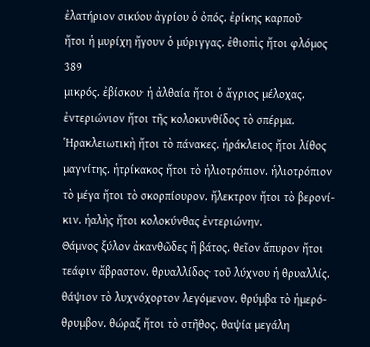ἐλατήριον σικύου ἀγρίου ὁ ὀπός. ἐρίκης καρποῦ·
ἤτοι ἡ μυρίχη ἤγουν ὁ μύριγγας. ἐθιοπὶς ἤτοι φλόμος
389
μικρός. ἐβίσκου· ἡ ἀλθαία ἤτοι ὁ ἄγριος μέλοχας.
ἐντεριώνιον ἤτοι τῆς κολοκυνθίδος τὸ σπέρμα.
Ἡρακλειωτικὴ ἤτοι τὸ πάνακες. ἡράκλειος ἤτοι λίθος
μαγνίτης. ἡτρίκακος ἤτοι τὸ ἡλιοτρόπιον. ἡλιοτρόπιον
τὸ μέγα ἤτοι τὸ σκορπίουρον. ἤλεκτρον ἤτοι τὸ βερονί-
κιν. ἡαλὴς ἤτοι κολοκύνθας ἐντεριώνην.
Θάμνος ξύλον ἀκανθῶδες ἢ βάτος. θεῖον ἄπυρον ἤτοι
τεάφιν ἄβραστον. θρυαλλίδος· τοῦ λύχνου ἡ θρυαλλίς.
θάψιον τὸ λυχνόχορτον λεγόμενον. θρύμβα τὸ ἡμερό-
θρυμβον. θώραξ ἤτοι τὸ στῆθος. θαψία μεγάλη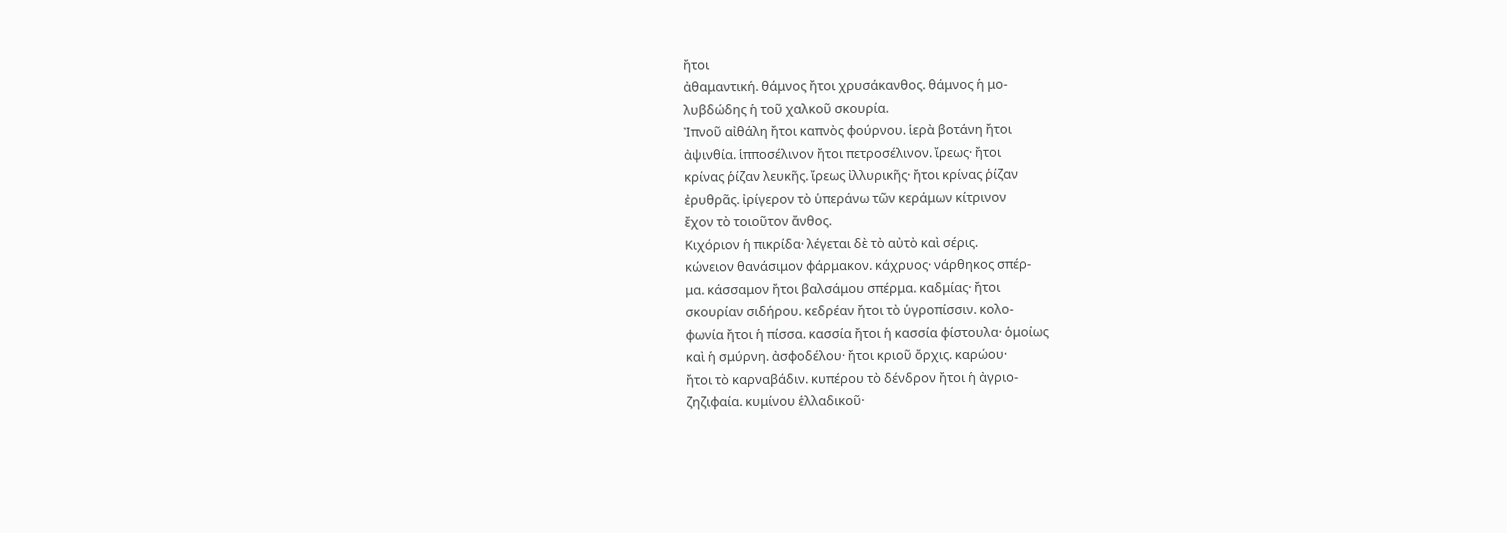ἤτοι
ἀθαμαντική. θάμνος ἤτοι χρυσάκανθος. θάμνος ἡ μο-
λυβδώδης ἡ τοῦ χαλκοῦ σκουρία.
Ἰπνοῦ αἰθάλη ἤτοι καπνὸς φούρνου. ἱερὰ βοτάνη ἤτοι
ἀψινθία. ἱπποσέλινον ἤτοι πετροσέλινον. ἴρεως· ἤτοι
κρίνας ῥίζαν λευκῆς. ἴρεως ἰλλυρικῆς· ἤτοι κρίνας ῥίζαν
ἐρυθρᾶς. ἰρίγερον τὸ ὑπεράνω τῶν κεράμων κίτρινον
ἔχον τὸ τοιοῦτον ἄνθος.
Κιχόριον ἡ πικρίδα· λέγεται δὲ τὸ αὐτὸ καὶ σέρις.
κώνειον θανάσιμον φάρμακον. κάχρυος· νάρθηκος σπέρ-
μα. κάσσαμον ἤτοι βαλσάμου σπέρμα. καδμίας· ἤτοι
σκουρίαν σιδήρου. κεδρέαν ἤτοι τὸ ὑγροπίσσιν. κολο-
φωνία ἤτοι ἡ πίσσα. κασσία ἤτοι ἡ κασσία φίστουλα· ὁμοίως
καὶ ἡ σμύρνη. ἀσφοδέλου· ἤτοι κριοῦ ὄρχις. καρώου·
ἤτοι τὸ καρναβάδιν. κυπέρου τὸ δένδρον ἤτοι ἡ ἀγριο-
ζηζιφαία. κυμίνου ἑλλαδικοῦ·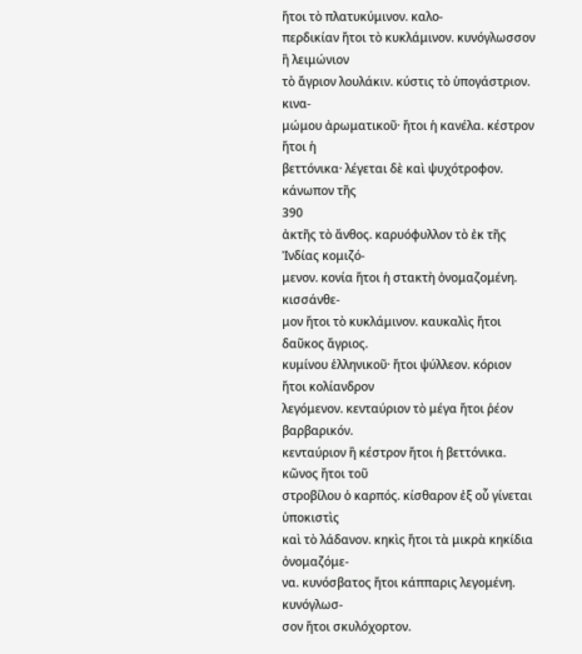ἤτοι τὸ πλατυκύμινον. καλο-
περδικίαν ἤτοι τὸ κυκλάμινον. κυνόγλωσσον ἢ λειμώνιον
τὸ ἄγριον λουλάκιν. κύστις τὸ ὑπογάστριον. κινα-
μώμου ἀρωματικοῦ· ἤτοι ἡ κανέλα. κέστρον ἤτοι ἡ
βεττόνικα· λέγεται δὲ καὶ ψυχότροφον. κάνωπον τῆς
390
ἀκτῆς τὸ ἄνθος. καρυόφυλλον τὸ ἐκ τῆς Ἰνδίας κομιζό-
μενον. κονία ἤτοι ἡ στακτὴ ὀνομαζομένη. κισσάνθε-
μον ἤτοι τὸ κυκλάμινον. καυκαλὶς ἤτοι δαῦκος ἄγριος.
κυμίνου ἑλληνικοῦ· ἤτοι ψύλλεον. κόριον ἤτοι κολίανδρον
λεγόμενον. κενταύριον τὸ μέγα ἤτοι ῥέον βαρβαρικόν.
κενταύριον ἢ κέστρον ἤτοι ἡ βεττόνικα. κῶνος ἤτοι τοῦ
στροβίλου ὁ καρπός. κίσθαρον ἐξ οὗ γίνεται ὑποκιστὶς
καὶ τὸ λάδανον. κηκὶς ἤτοι τὰ μικρὰ κηκίδια ὀνομαζόμε-
να. κυνόσβατος ἤτοι κάππαρις λεγομένη. κυνόγλωσ-
σον ἤτοι σκυλόχορτον.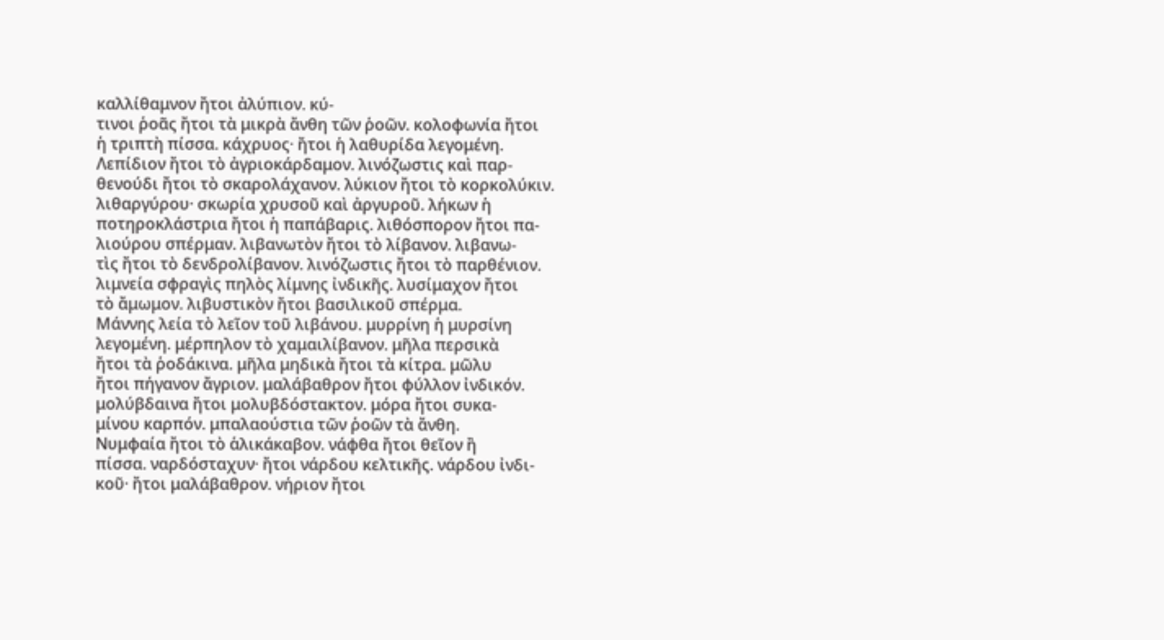καλλίθαμνον ἤτοι ἀλύπιον. κύ-
τινοι ῥοᾶς ἤτοι τὰ μικρὰ ἄνθη τῶν ῥοῶν. κολοφωνία ἤτοι
ἡ τριπτὴ πίσσα. κάχρυος· ἤτοι ἡ λαθυρίδα λεγομένη.
Λεπίδιον ἤτοι τὸ ἀγριοκάρδαμον. λινόζωστις καὶ παρ-
θενούδι ἤτοι τὸ σκαρολάχανον. λύκιον ἤτοι τὸ κορκολύκιν.
λιθαργύρου· σκωρία χρυσοῦ καὶ ἀργυροῦ. λήκων ἡ
ποτηροκλάστρια ἤτοι ἡ παπάβαρις. λιθόσπορον ἤτοι πα-
λιούρου σπέρμαν. λιβανωτὸν ἤτοι τὸ λίβανον. λιβανω-
τὶς ἤτοι τὸ δενδρολίβανον. λινόζωστις ἤτοι τὸ παρθένιον.
λιμνεία σφραγὶς πηλὸς λίμνης ἰνδικῆς. λυσίμαχον ἤτοι
τὸ ἄμωμον. λιβυστικὸν ἤτοι βασιλικοῦ σπέρμα.
Μάννης λεία τὸ λεῖον τοῦ λιβάνου. μυρρίνη ἡ μυρσίνη
λεγομένη. μέρπηλον τὸ χαμαιλίβανον. μῆλα περσικὰ
ἤτοι τὰ ῥοδάκινα. μῆλα μηδικὰ ἤτοι τὰ κίτρα. μῶλυ
ἤτοι πήγανον ἄγριον. μαλάβαθρον ἤτοι φύλλον ἰνδικόν.
μολύβδαινα ἤτοι μολυβδόστακτον. μόρα ἤτοι συκα-
μίνου καρπόν. μπαλαούστια τῶν ῥοῶν τὰ ἄνθη.
Νυμφαία ἤτοι τὸ ἁλικάκαβον. νάφθα ἤτοι θεῖον ἢ
πίσσα. ναρδόσταχυν· ἤτοι νάρδου κελτικῆς. νάρδου ἰνδι-
κοῦ· ἤτοι μαλάβαθρον. νήριον ἤτοι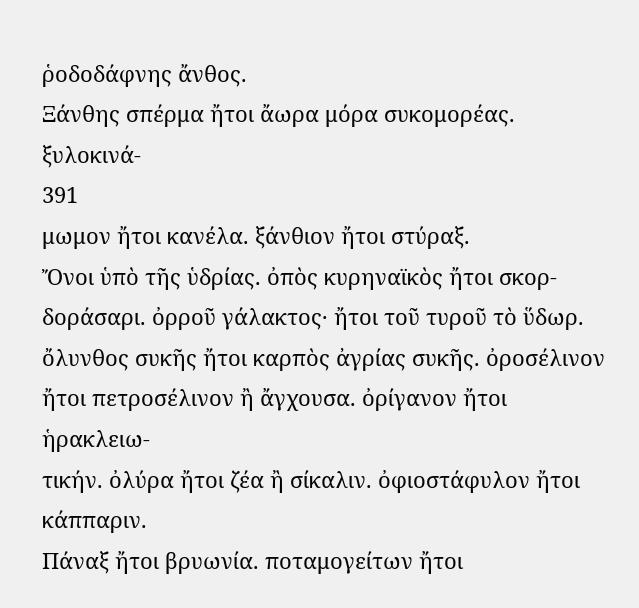ῥοδοδάφνης ἄνθος.
Ξάνθης σπέρμα ἤτοι ἄωρα μόρα συκομορέας. ξυλοκινά-
391
μωμον ἤτοι κανέλα. ξάνθιον ἤτοι στύραξ.
Ὄνοι ὑπὸ τῆς ὑδρίας. ὀπὸς κυρηναϊκὸς ἤτοι σκορ-
δοράσαρι. ὀρροῦ γάλακτος· ἤτοι τοῦ τυροῦ τὸ ὕδωρ.
ὄλυνθος συκῆς ἤτοι καρπὸς ἀγρίας συκῆς. ὀροσέλινον
ἤτοι πετροσέλινον ἢ ἄγχουσα. ὀρίγανον ἤτοι ἡρακλειω-
τικήν. ὀλύρα ἤτοι ζέα ἢ σίκαλιν. ὀφιοστάφυλον ἤτοι
κάππαριν.
Πάναξ ἤτοι βρυωνία. ποταμογείτων ἤτοι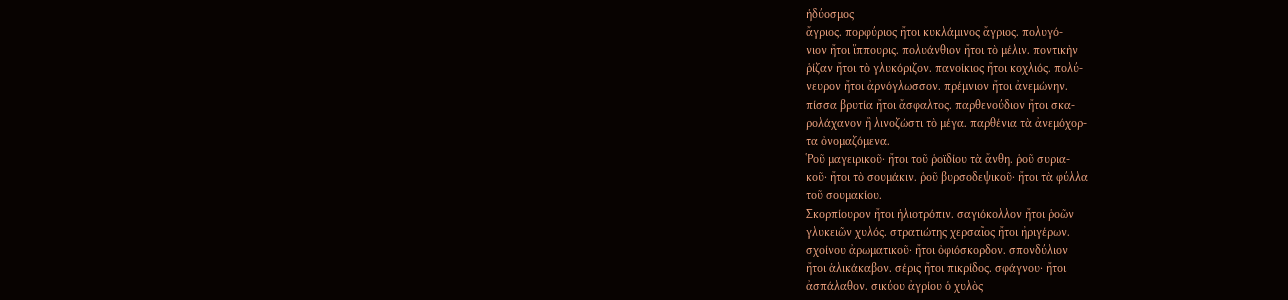ἡδύοσμος
ἄγριος. πορφύριος ἤτοι κυκλάμινος ἄγριος. πολυγό-
νιον ἤτοι ἵππουρις. πολυάνθιον ἤτοι τὸ μέλιν. ποντικὴν
ῥίζαν ἤτοι τὸ γλυκόριζον. πανοίκιος ἤτοι κοχλιός. πολύ-
νευρον ἤτοι ἀρνόγλωσσον. πρέμνιον ἤτοι ἀνεμώνην.
πίσσα βρυτία ἤτοι ἄσφαλτος. παρθενούδιον ἤτοι σκα-
ρολάχανον ἢ λινοζώστι τὸ μέγα. παρθένια τὰ ἀνεμόχορ-
τα ὀνομαζόμενα.
Ῥοῦ μαγειρικοῦ· ἤτοι τοῦ ῥοϊδίου τὰ ἄνθη. ῥοῦ συρια-
κοῦ· ἤτοι τὸ σουμάκιν. ῥοῦ βυρσοδεψικοῦ· ἤτοι τὰ φύλλα
τοῦ σουμακίου.
Σκορπίουρον ἤτοι ἡλιοτρόπιν. σαγιόκολλον ἤτοι ῥοῶν
γλυκειῶν χυλός. στρατιώτης χερσαῖος ἤτοι ἠριγέρων.
σχοίνου ἀρωματικοῦ· ἤτοι ὀφιόσκορδον. σπονδύλιον
ἤτοι ἁλικάκαβον. σέρις ἤτοι πικρίδος. σφάγνου· ἤτοι
ἀσπάλαθον. σικύου ἀγρίου ὁ χυλὸς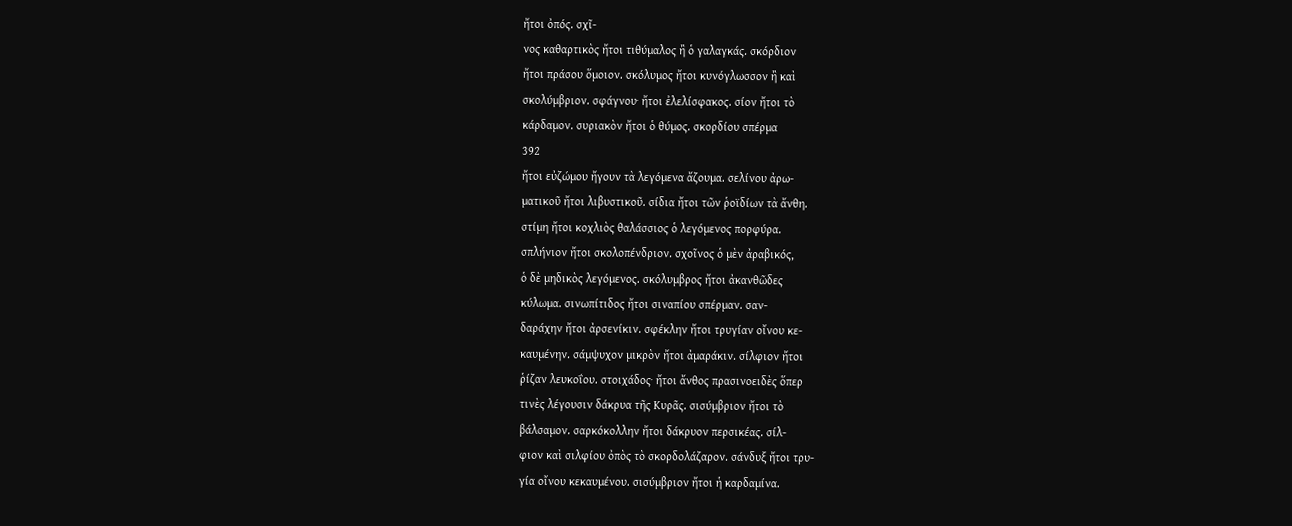ἤτοι ὀπός. σχῖ-
νος καθαρτικὸς ἤτοι τιθύμαλος ἢ ὁ γαλαγκάς. σκόρδιον
ἤτοι πράσου ὅμοιον. σκόλυμος ἤτοι κυνόγλωσσον ἢ καὶ
σκολύμβριον. σφάγνου· ἤτοι ἐλελίσφακος. σίον ἤτοι τὸ
κάρδαμον. συριακὸν ἤτοι ὁ θύμος. σκορδίου σπέρμα
392
ἤτοι εὐζώμου ἤγουν τὰ λεγόμενα ἄζουμα. σελίνου ἀρω-
ματικοῦ ἤτοι λιβυστικοῦ. σίδια ἤτοι τῶν ῥοϊδίων τὰ ἄνθη.
στίμη ἤτοι κοχλιὸς θαλάσσιος ὁ λεγόμενος πορφύρα.
σπλήνιον ἤτοι σκολοπένδριον. σχοῖνος ὁ μὲν ἀραβικός,
ὁ δὲ μηδικὸς λεγόμενος. σκόλυμβρος ἤτοι ἀκανθῶδες
κύλωμα. σινωπίτιδος ἤτοι σιναπίου σπέρμαν. σαν-
δαράχην ἤτοι ἀρσενίκιν. σφέκλην ἤτοι τρυγίαν οἴνου κε-
καυμένην. σάμψυχον μικρὸν ἤτοι ἀμαράκιν. σίλφιον ἤτοι
ῥίζαν λευκοΐου. στοιχάδος· ἤτοι ἄνθος πρασινοειδὲς ὅπερ
τινὲς λέγουσιν δάκρυα τῆς Κυρᾶς. σισύμβριον ἤτοι τὸ
βάλσαμον. σαρκόκολλην ἤτοι δάκρυον περσικέας. σίλ-
φιον καὶ σιλφίου ὀπὸς τὸ σκορδολάζαρον. σάνδυξ ἤτοι τρυ-
γία οἴνου κεκαυμένου. σισύμβριον ἤτοι ἡ καρδαμίνα.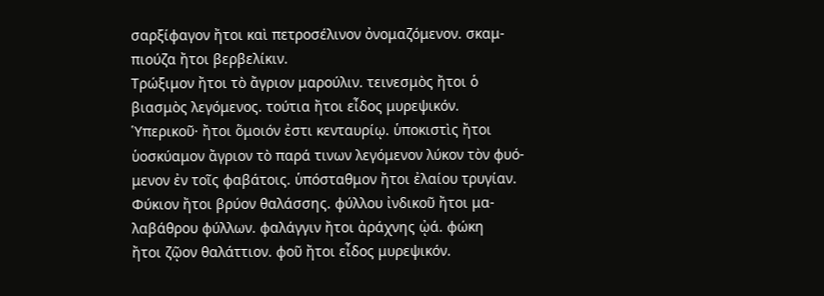σαρξίφαγον ἤτοι καὶ πετροσέλινον ὀνομαζόμενον. σκαμ-
πιούζα ἤτοι βερβελίκιν.
Τρώξιμον ἤτοι τὸ ἄγριον μαρούλιν. τεινεσμὸς ἤτοι ὁ
βιασμὸς λεγόμενος. τούτια ἤτοι εἶδος μυρεψικόν.
Ὑπερικοῦ· ἤτοι ὅμοιόν ἐστι κενταυρίῳ. ὑποκιστὶς ἤτοι
ὑοσκύαμον ἄγριον τὸ παρά τινων λεγόμενον λύκον τὸν φυό-
μενον ἐν τοῖς φαβάτοις. ὑπόσταθμον ἤτοι ἐλαίου τρυγίαν.
Φύκιον ἤτοι βρύον θαλάσσης. φύλλου ἰνδικοῦ ἤτοι μα-
λαβάθρου φύλλων. φαλάγγιν ἤτοι ἀράχνης ᾠά. φώκη
ἤτοι ζῷον θαλάττιον. φοῦ ἤτοι εἶδος μυρεψικόν.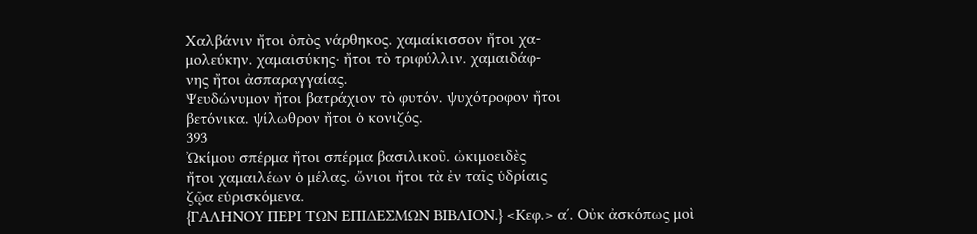Χαλβάνιν ἤτοι ὀπὸς νάρθηκος. χαμαίκισσον ἤτοι χα-
μολεύκην. χαμαισύκης· ἤτοι τὸ τριφύλλιν. χαμαιδάφ-
νης ἤτοι ἀσπαραγγαίας.
Ψευδώνυμον ἤτοι βατράχιον τὸ φυτόν. ψυχότροφον ἤτοι
βετόνικα. ψίλωθρον ἤτοι ὁ κονιζός.
393
Ὠκίμου σπέρμα ἤτοι σπέρμα βασιλικοῦ. ὠκιμοειδὲς
ἤτοι χαμαιλέων ὁ μέλας. ὤνιοι ἤτοι τὰ ἐν ταῖς ὑδρίαις
ζῷα εὑρισκόμενα.
{ΓΑΛΗΝΟΥ ΠΕΡΙ ΤΩΝ ΕΠΙΔΕΣΜΩΝ ΒΙΒΛΙΟΝ.} <Κεφ.> αʹ. Οὐκ ἀσκόπως μοὶ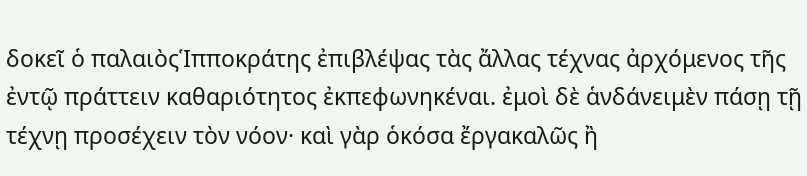δοκεῖ ὁ παλαιὸςἹπποκράτης ἐπιβλέψας τὰς ἄλλας τέχνας ἀρχόμενος τῆς ἐντῷ πράττειν καθαριότητος ἐκπεφωνηκέναι. ἐμοὶ δὲ ἁνδάνειμὲν πάσῃ τῇ τέχνῃ προσέχειν τὸν νόον· καὶ γὰρ ὁκόσα ἔργακαλῶς ἢ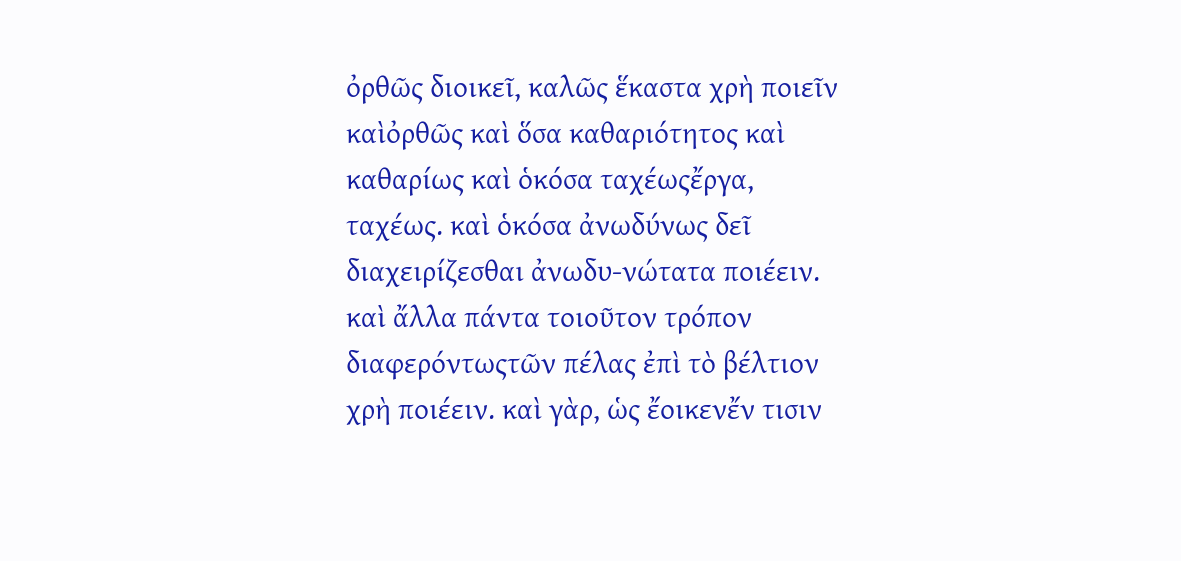ὀρθῶς διοικεῖ, καλῶς ἕκαστα χρὴ ποιεῖν καὶὀρθῶς καὶ ὅσα καθαριότητος καὶ καθαρίως καὶ ὁκόσα ταχέωςἔργα, ταχέως. καὶ ὁκόσα ἀνωδύνως δεῖ διαχειρίζεσθαι ἀνωδυ-νώτατα ποιέειν. καὶ ἄλλα πάντα τοιοῦτον τρόπον διαφερόντωςτῶν πέλας ἐπὶ τὸ βέλτιον χρὴ ποιέειν. καὶ γὰρ, ὡς ἔοικενἔν τισιν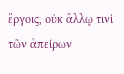ἔργοις, οὐκ ἄλλῳ τινὶ τῶν ἀπείρων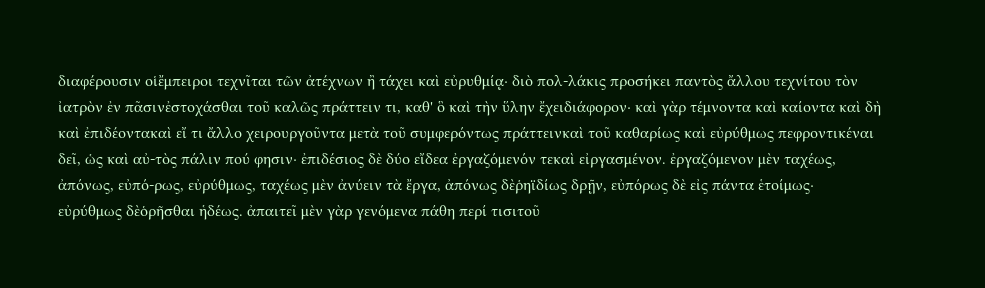διαφέρουσιν οἱἔμπειροι τεχνῖται τῶν ἀτέχνων ἢ τάχει καὶ εὐρυθμίᾳ· διὸ πολ-λάκις προσήκει παντὸς ἄλλου τεχνίτου τὸν ἰατρὸν ἐν πᾶσινἐστοχάσθαι τοῦ καλῶς πράττειν τι, καθ' ὃ καὶ τὴν ὕλην ἔχειδιάφορον· καὶ γὰρ τέμνοντα καὶ καίοντα καὶ δὴ καὶ ἐπιδέοντακαὶ εἴ τι ἄλλο χειρουργοῦντα μετὰ τοῦ συμφερόντως πράττεινκαὶ τοῦ καθαρίως καὶ εὐρύθμως πεφροντικέναι δεῖ, ὡς καὶ αὐ-τὸς πάλιν πού φησιν· ἐπιδέσιος δὲ δύο εἴδεα ἐργαζόμενόν τεκαὶ εἰργασμένον. ἐργαζόμενον μὲν ταχέως, ἀπόνως, εὐπό-ρως, εὐρύθμως, ταχέως μὲν ἀνύειν τὰ ἔργα, ἀπόνως δὲῥηϊδίως δρῇν, εὐπόρως δὲ εἰς πάντα ἑτοίμως· εὐρύθμως δὲὁρῆσθαι ἡδέως. ἀπαιτεῖ μὲν γὰρ γενόμενα πάθη περί τισιτοῦ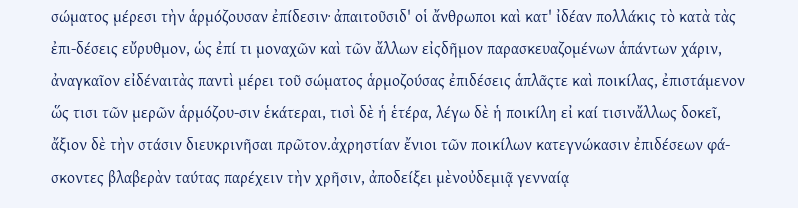σώματος μέρεσι τὴν ἁρμόζουσαν ἐπίδεσιν· ἀπαιτοῦσιδ' οἱ ἄνθρωποι καὶ κατ' ἰδέαν πολλάκις τὸ κατὰ τὰς ἐπι-δέσεις εὔρυθμον, ὡς ἐπί τι μοναχῶν καὶ τῶν ἄλλων εἰςδῆμον παρασκευαζομένων ἁπάντων χάριν, ἀναγκαῖον εἰδέναιτὰς παντὶ μέρει τοῦ σώματος ἁρμοζούσας ἐπιδέσεις ἁπλᾶςτε καὶ ποικίλας, ἐπιστάμενον ὥς τισι τῶν μερῶν ἁρμόζου-σιν ἑκάτεραι, τισὶ δὲ ἡ ἑτέρα, λέγω δὲ ἡ ποικίλη εἰ καί τισινἄλλως δοκεῖ, ἄξιον δὲ τὴν στάσιν διευκρινῆσαι πρῶτον.ἀχρηστίαν ἔνιοι τῶν ποικίλων κατεγνώκασιν ἐπιδέσεων φά-σκοντες βλαβερὰν ταύτας παρέχειν τὴν χρῆσιν, ἀποδείξει μὲνοὐδεμιᾷ γενναίᾳ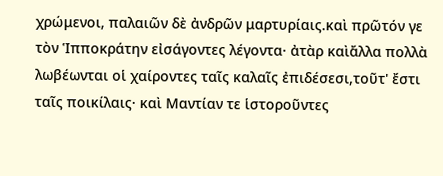χρώμενοι, παλαιῶν δὲ ἀνδρῶν μαρτυρίαις.καὶ πρῶτόν γε τὸν Ἱπποκράτην εἰσάγοντες λέγοντα· ἀτὰρ καὶἄλλα πολλὰ λωβέωνται οἱ χαίροντες ταῖς καλαῖς ἐπιδέσεσι,τοῦτ' ἔστι ταῖς ποικίλαις· καὶ Μαντίαν τε ἱστοροῦντες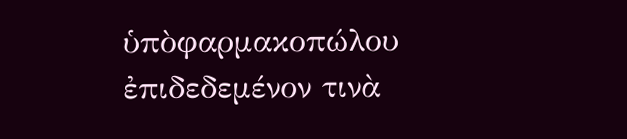ὑπὸφαρμακοπώλου ἐπιδεδεμένον τινὰ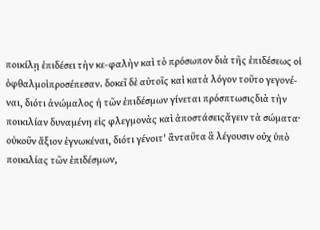ποικίλῃ ἐπιδέσει τὴν κε-φαλὴν καὶ τὸ πρόσωπον διὰ τῆς ἐπιδέσεως οἱ ὀφθαλμοὶπροσέπεσαν. δοκεῖ δὲ αὐτοῖς καὶ κατὰ λόγον τοῦτο γεγονέ-ναι, διότι ἀνώμαλος ἡ τῶν ἐπιδέσμων γίνεται πρόσπτωσιςδιὰ τὴν ποικιλίαν δυναμένη εἰς φλεγμονὰς καὶ ἀποστάσειςἄγειν τὰ σώματα· οὐκοῦν ἄξιον ἐγνωκέναι, διότι γένοιτ' ἂνταῦτα ἃ λέγουσιν οὐχ ὑπὸ ποικιλίας τῶν ἐπιδέσμων,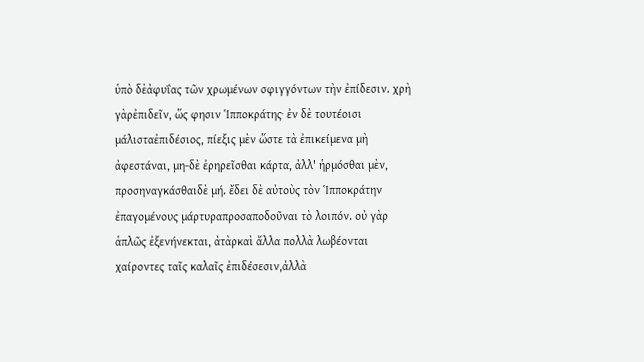ὑπὸ δὲἀφυΐας τῶν χρωμένων σφιγγόντων τὴν ἐπίδεσιν. χρὴ γὰρἐπιδεῖν, ὥς φησιν Ἱπποκράτης· ἐν δὲ τουτέοισι μάλισταἐπιδέσιος, πίεξις μὲν ὥστε τὰ ἐπικείμενα μὴ ἀφεστάναι, μη-δὲ ἐρηρεῖσθαι κάρτα, ἀλλ' ἡρμόσθαι μὲν, προσηναγκάσθαιδὲ μή. ἔδει δὲ αὐτοὺς τὸν Ἱπποκράτην ἐπαγομένους μάρτυραπροσαποδοῦναι τὸ λοιπόν. οὐ γὰρ ἁπλῶς ἐξενήνεκται, ἀτὰρκαὶ ἄλλα πολλὰ λωβέονται χαίροντες ταῖς καλαῖς ἐπιδέσεσιν,ἀλλὰ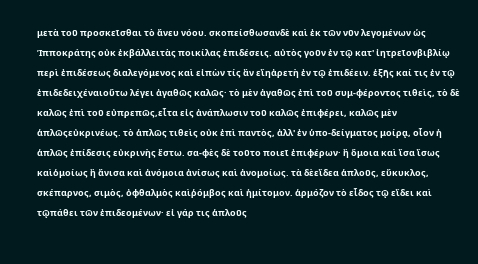μετὰ τοῦ προσκεῖσθαι τὸ ἄνευ νόου. σκοπείσθωσανδὲ καὶ ἐκ τῶν νῦν λεγομένων ὡς Ἱπποκράτης οὐκ ἐκβάλλειτὰς ποικίλας ἐπιδέσεις. αὐτὸς γοῦν ἐν τῷ κατ' ἰητρεῖονβιβλίῳ περὶ ἐπιδέσεως διαλεγόμενος καὶ εἰπὼν τίς ἂν εἴηἀρετὴ ἐν τῷ ἐπιδέειν. ἑξῆς καί τις ἐν τῷ ἐπιδεδειχέναιοὕτω λέγει ἀγαθῶς καλῶς· τὸ μὲν ἀγαθῶς ἐπὶ τοῦ συμ-φέροντος τιθεὶς, τὸ δὲ καλῶς ἐπὶ τοῦ εὐπρεπῶς,εἶτα εἰς ἀνάπλωσιν τοῦ καλῶς ἐπιφέρει, καλῶς μὲν ἁπλῶςεὐκρινέως. τὸ ἁπλῶς τιθεὶς οὐκ ἐπὶ παντὸς, ἀλλ' ἐν ὑπο-δείγματος μοίρᾳ, οἷον ἡ ἁπλῶς ἐπίδεσις εὐκρινὴς ἔστω. σα-φὲς δὲ τοῦτο ποιεῖ ἐπιφέρων· ἢ ὅμοια καὶ ἴσα ἴσως καὶὁμοίως ἢ ἄνισα καὶ ἀνόμοια ἀνίσως καὶ ἀνομοίως. τὰ δὲεἴδεα ἁπλοῦς, εὔκυκλος, σκέπαρνος, σιμὸς, ὀφθαλμὸς καὶῥόμβος καὶ ἡμίτομον. ἁρμόζον τὸ εἶδος τῷ εἴδει καὶ τῷπάθει τῶν ἐπιδεομένων· εἰ γάρ τις ἁπλοῦς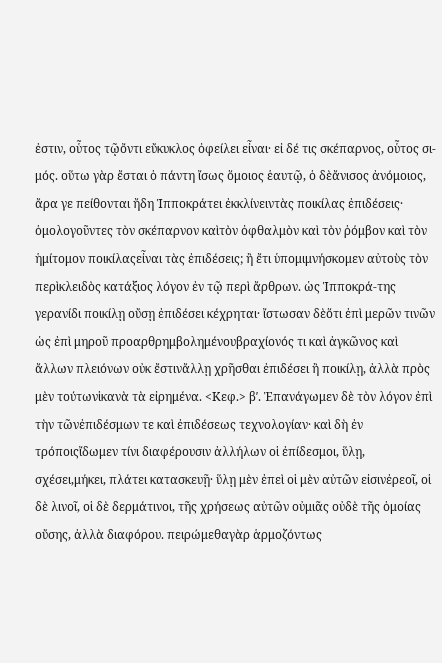ἐστιν, οὗτος τῷὄντι εὔκυκλος ὀφείλει εἶναι· εἰ δέ τις σκέπαρνος, οὗτος σι-μός. οὕτω γὰρ ἔσται ὁ πάντη ἴσως ὅμοιος ἑαυτῷ, ὁ δὲἄνισος ἀνόμοιος, ἄρα γε πείθονται ἤδη Ἱπποκράτει ἐκκλίνειντὰς ποικίλας ἐπιδέσεις· ὁμολογοῦντες τὸν σκέπαρνον καὶτὸν ὀφθαλμὸν καὶ τὸν ῥόμβον καὶ τὸν ἡμίτομον ποικίλαςεἶναι τὰς ἐπιδέσεις; ἢ ἔτι ὑπομιμνήσκομεν αὐτοὺς τὸν περὶκλειδὸς κατάξιος λόγον ἐν τῷ περὶ ἄρθρων. ὡς Ἱπποκρά-της γερανίδι ποικίλῃ οὔσῃ ἐπιδέσει κέχρηται· ἴστωσαν δὲὅτι ἐπὶ μερῶν τινῶν ὡς ἐπὶ μηροῦ προαρθρημβολημένουβραχίονός τι καὶ ἀγκῶνος καὶ ἄλλων πλειόνων οὐκ ἔστινἄλλῃ χρῆσθαι ἐπιδέσει ἢ ποικίλῃ, ἀλλὰ πρὸς μὲν τούτωνἱκανὰ τὰ εἰρημένα. <Κεφ.> βʹ. Ἐπανάγωμεν δὲ τὸν λόγον ἐπὶ τὴν τῶνἐπιδέσμων τε καὶ ἐπιδέσεως τεχνολογίαν· καὶ δὴ ἐν τρόποιςἴδωμεν τίνι διαφέρουσιν ἀλλήλων οἱ ἐπίδεσμοι, ὕλῃ, σχέσει,μήκει, πλάτει κατασκευῇ· ὕλῃ μὲν ἐπεὶ οἱ μὲν αὐτῶν εἰσινἐρεοῖ, οἱ δὲ λινοῖ, οἱ δὲ δερμάτινοι, τῆς χρήσεως αὐτῶν οὐμιᾶς οὐδὲ τῆς ὁμοίας οὔσης, ἀλλὰ διαφόρου. πειρώμεθαγὰρ ἁρμοζόντως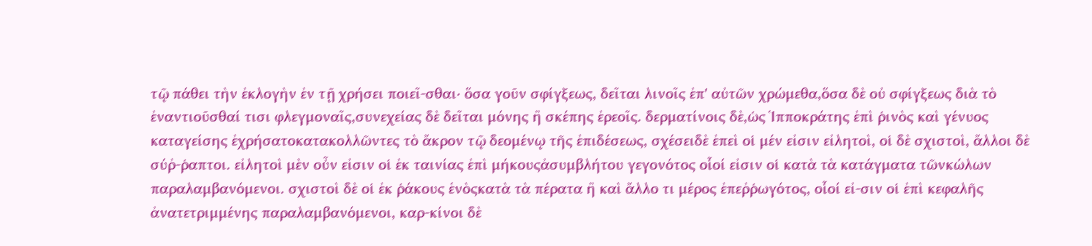τῷ πάθει τὴν ἐκλογὴν ἐν τῇ χρήσει ποιεῖ-σθαι· ὅσα γοῦν σφίγξεως, δεῖται λινοῖς ἐπ' αὐτῶν χρώμεθα,ὅσα δὲ οὐ σφίγξεως διὰ τὸ ἐναντιοῦσθαί τισι φλεγμοναῖς,συνεχείας δὲ δεῖται μόνης ἢ σκέπης ἐρεοῖς. δερματίνοις δὲ,ὡς Ἱπποκράτης ἐπὶ ῥινὸς καὶ γένυος καταγείσης ἐχρήσατοκατακολλῶντες τὸ ἄκρον τῷ δεομένῳ τῆς ἐπιδέσεως, σχέσειδὲ ἐπεὶ οἱ μέν εἰσιν εἰλητοὶ, οἱ δὲ σχιστοὶ, ἄλλοι δὲ σύῤ-ῥαπτοι. εἰλητοὶ μὲν οὖν εἰσιν οἱ ἐκ ταινίας ἐπὶ μήκουςἀσυμβλήτου γεγονότος οἷοί εἰσιν οἱ κατὰ τὰ κατάγματα τῶνκώλων παραλαμβανόμενοι. σχιστοὶ δὲ οἱ ἐκ ῥάκους ἑνὸςκατὰ τὰ πέρατα ἢ καὶ ἄλλο τι μέρος ἐπεῤῥωγότος, οἷοί εἰ-σιν οἱ ἐπὶ κεφαλῆς ἀνατετριμμένης παραλαμβανόμενοι, καρ-κίνοι δὲ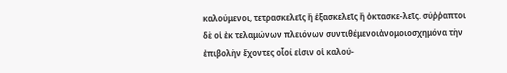καλούμενοι, τετρασκελεῖς ἢ ἑξασκελεῖς ἢ ὀκτασκε-λεῖς. σύῤῥαπτοι δὲ οἱ ἐκ τελαμώνων πλειόνων συντιθέμενοιἀνομοιοσχημόνα τὴν ἐπιβολὴν ἔχοντες οἷοί εἰσιν οἱ καλού-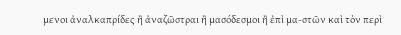μενοι ἀναλκαπρίδες ἢ ἀναζῶστραι ἢ μασόδεσμοι ἢ ἐπὶ μα-στῶν καὶ τὸν περὶ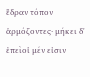ἕδραν τόπον ἁρμόζοντες· μήκει δ' ἐπεὶοἱ μέν εἰσιν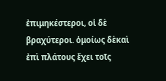ἐπιμηκέστεροι, οἱ δὲ βραχύτεροι. ὁμοίως δὲκαὶ ἐπὶ πλάτους ἔχει τοῖς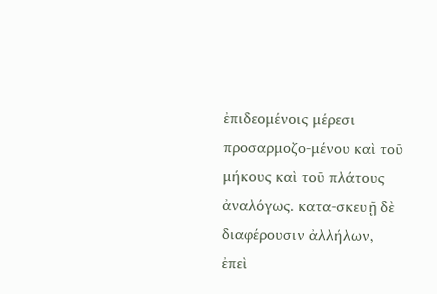ἐπιδεομένοις μέρεσι προσαρμοζο-μένου καὶ τοῦ μήκους καὶ τοῦ πλάτους ἀναλόγως. κατα-σκευῇ δὲ διαφέρουσιν ἀλλήλων, ἐπεὶ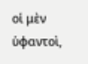οἱ μὲν ὑφαντοὶ,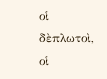οἱ δὲπλωτοὶ, οἱ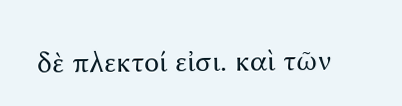δὲ πλεκτοί εἰσι. καὶ τῶν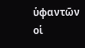ὑφαντῶν οἱ